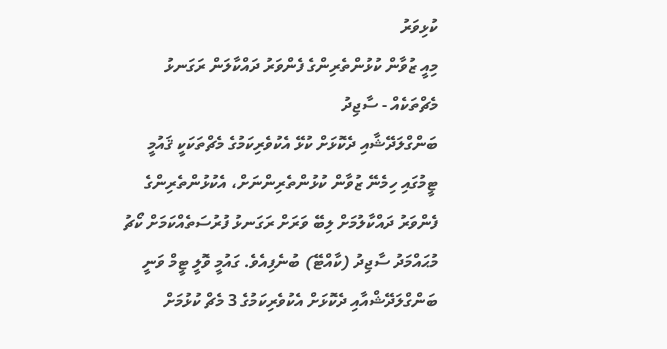ކުޅިވަރު
މިއީ ޒުވާން ކުޅުންތެރިންގެ ފެންވަރު ދައްކާލަން ރަގަނޅު މެޗްތަކެއް - ސާޖިދު
ބަންގްލަދޭޝާއި ދެކޮޅަށް ކުޅޭ އެކުވެރިކަމުގެ މެޗްތަކަކީ ޤައުމީ ޓީމުގައި ހިމެނޭ ޒުވާން ކުޅުންތެރިންނަށް، އެކުޅުންތެރިންގެ ފެންވަރު ދައްކާލުމަށް ލިބޭ ވަރަށް ރަގަނޅު ފުރުސަތެއްކަމަށް ކޯޗު މުޙައްމަދު ސާޖިދު (ކާއްޓޭ) ބުނެފިއެވެ. ގައުމީ ވޮލީ ޓީމް ވަނީ ބަންގްލަދޭޝްއާއި ދެކޮޅަށް އެކުވެރިކަމުގެ 3 މެޗް ކުޅުމަށް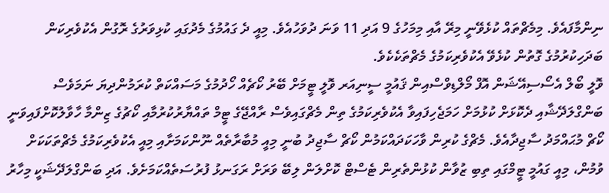ނިންމާފައެވެ. މިމެޗްތައް ކުޅެވޭނީ މިރޭ އާއި މިމަހުގެ 9 އަދި 11 ވަނަ ދުވަހުއެވެ. މިއީ ދެ ގައުމުގެ މެދުގައި ކުޅިވަރުގެ ރޮގުން އެކުވެރިކަން ބަދަހިކުރުމުގެ ގޮތުން ކުޅެވޭ އެކުވެރިކަމުގެ މެޗްތަކެކެވެ.
ވޮލީ ބޯލް އެސޯސިއޭޝަން އޮފް މޯލްޑިވްސްއިން ޤައުމީ ސީނިއަރ ވޮލީ ޓީމަށް ބޭރު ކޯޗެއް ހޯދުމުގެ މަސައްކަތް ކުރަމުންދިޔަ ނަމަވެސް ބަންގްލަދޭޝާއި ދެކޮޅަށް ކުޅުމަށް ހަމަޖެހިފައިވާ އެކުވެރިކަމުގެ ތިން މެޗްގައިވެސް ރާއްޖޭގެ ޓީމް ތައްޔާރުކުރުމާއި ކޯޗުގެ ޒިންމާ ހާވާލުކޮށްފައިވަނީ ކޯޗް މުޙައްމަދު ސާޖިދާއެވެ. މެޗްގެ ކުރިން ވާހަކަދައްކަމުން ކޯޗް ސާޖިދު ބުނީ މިއީ މުބާރާތެއް ނޫންކަމަށާއި މިއީ އެކުވެރިކަމުގެ މެޗްތަކަކަށް ވުމުން، މިއީ ގައުމީ ޓީމްގައި ތިބި ޒުވާން ކުޅުންތެރިން ޓެސްޓް ކޮށްލަން ލިބޭ ވަރަށް ރަގަނޅު ފުރުސަތެއްކަމަށެވެ. އަދި ބަންގްލަދޭޝަކީ މިހާރު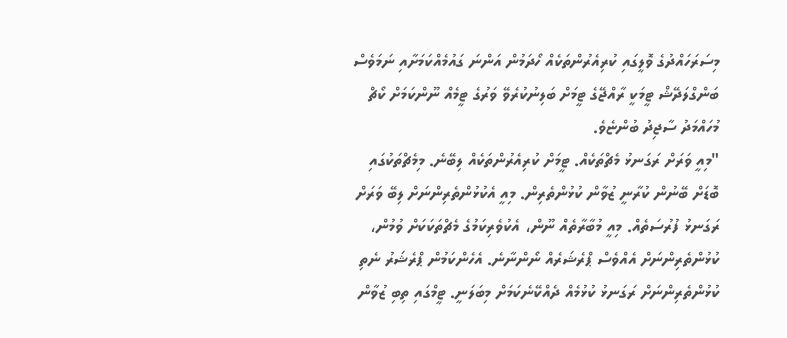މިސަރަހައްދުގެ ވޮލީގައި ކުރިއެރުންތަކެއް ހޯދަމުން އަންނަ ގައުމެއްކަމަށާއި ނަމަވެސް ބަންގްލަދޭޝް ޓީމަކީ ރާއްޖޭގެ ޓީމަށް ބަލިނުކުރެވޭ ވަރުގެ ޓީމެއް ނޫންކަމަށް ކޯޗް މުހައްމަދު ސާޖިދު ބުންޏެވެ.
"މިއީ ވަރަށް ރަގަނޅު މެޗްތަކެއް. ޓީމަށް ކުރިއެރުންތަކެއް ލިބޭނެ. މިމެޗްތަކުގައި ބޮޑަށް ބޭނުން ކުރާނީ ޒުވާން ކުޅުންތެރިން. މިއީ އެކުޅުންތެރިންނަށް ލިބޭ ވަރަށް ރަގަނޅު ފުރުސަތެއް. މިއީ މުބާރާތެއް ނޫން، އެކުވެރިކަމުގެ މެޗްތަކަކަށް ވުމުން، ކުޅުންތެރިންނަށް އެއްވެސް ޕްރެޝަރެއް ނޯންނާނެ. އެހެންކަމުން ޕްރެޝަރު ނެތި ކުޅުންތެރިންނަށް ރަގަނޅު ކުޅުމެއް ދެއްކޭނެކަމަށް މިބަލަނީ. ޓީމްގައި ތިބި ޒުވާން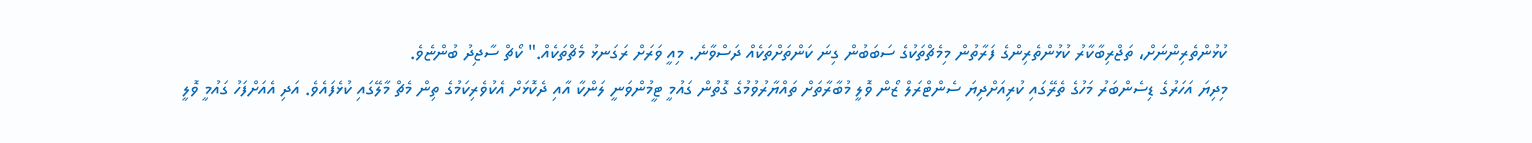ކުޅުންތެރިންނަށް، ތަޖްރިބާކާރު ކުޅުންތެރިންގެ ފަރާތުން މިމެޗްތަކުގެ ސަބަބުން ގިނަ ކަންތަށްތަކެއް ދަސްވާނެ. މިއީ ވަރަށް ރަގަނޅު މެޗްތަކެއް." ކޯޗް ސާޖިދު ބުންޏެވެ.
މިދިޔަ އަހަރުގެ ޑިސެންބަރު މަހުގެ ތެރޭގައި ކުރިއަށްދިޔަ ސެންޓްރަލް ޒޯން ވޮލީ މުބާރާތަށް ތައްޔާރުވުމުގެ ގޮތުން ގައުމީ ޓީމުންވަނީ ލަންކާ އާއި ދެކޮޅަށް އެކުވެރިކަމުގެ ތިން މެޗް މާލޭގައި ކުޅެފައެވެ. އަދި އެއަށްފަހު ގައުމީ ވޮލީ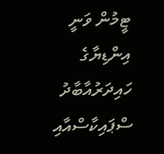ޓީމުން ވަނީ އިންޑިޔާގެ ހައިދަރުއާބާދު ސްޕައިކާސްއާއި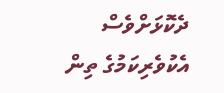ދެކޮޅަށްވެސް އެކުވެރިކަމުގެ ތިން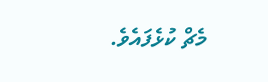މެޗް ކުޅެފައެވެ.